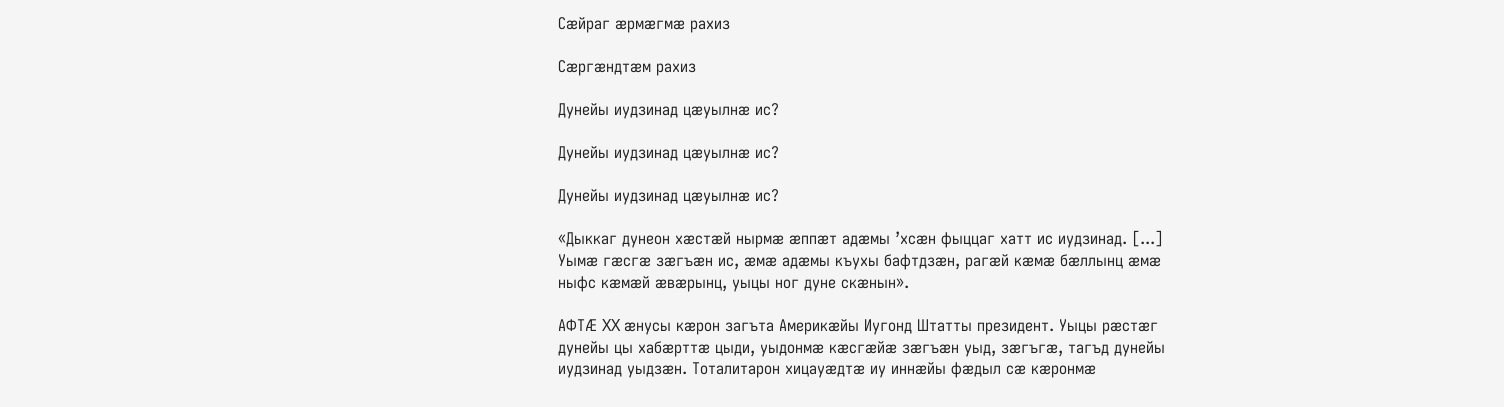Сӕйраг ӕрмӕгмӕ рахиз

Сӕргӕндтӕм рахиз

Дунейы иудзинад цӕуылнӕ ис?

Дунейы иудзинад цӕуылнӕ ис?

Дунейы иудзинад цӕуылнӕ ис?

«Дыккаг дунеон хӕстӕй нырмӕ ӕппӕт адӕмы ’хсӕн фыццаг хатт ис иудзинад. [...] Уымӕ гӕсгӕ зӕгъӕн ис, ӕмӕ адӕмы къухы бафтдзӕн, рагӕй кӕмӕ бӕллынц ӕмӕ ныфс кӕмӕй ӕвӕрынц, уыцы ног дуне скӕнын».

АФТӔ XX ӕнусы кӕрон загъта Америкӕйы Иугонд Штатты президент. Уыцы рӕстӕг дунейы цы хабӕрттӕ цыди, уыдонмӕ кӕсгӕйӕ зӕгъӕн уыд, зӕгъгӕ, тагъд дунейы иудзинад уыдзӕн. Тоталитарон хицауӕдтӕ иу иннӕйы фӕдыл сӕ кӕронмӕ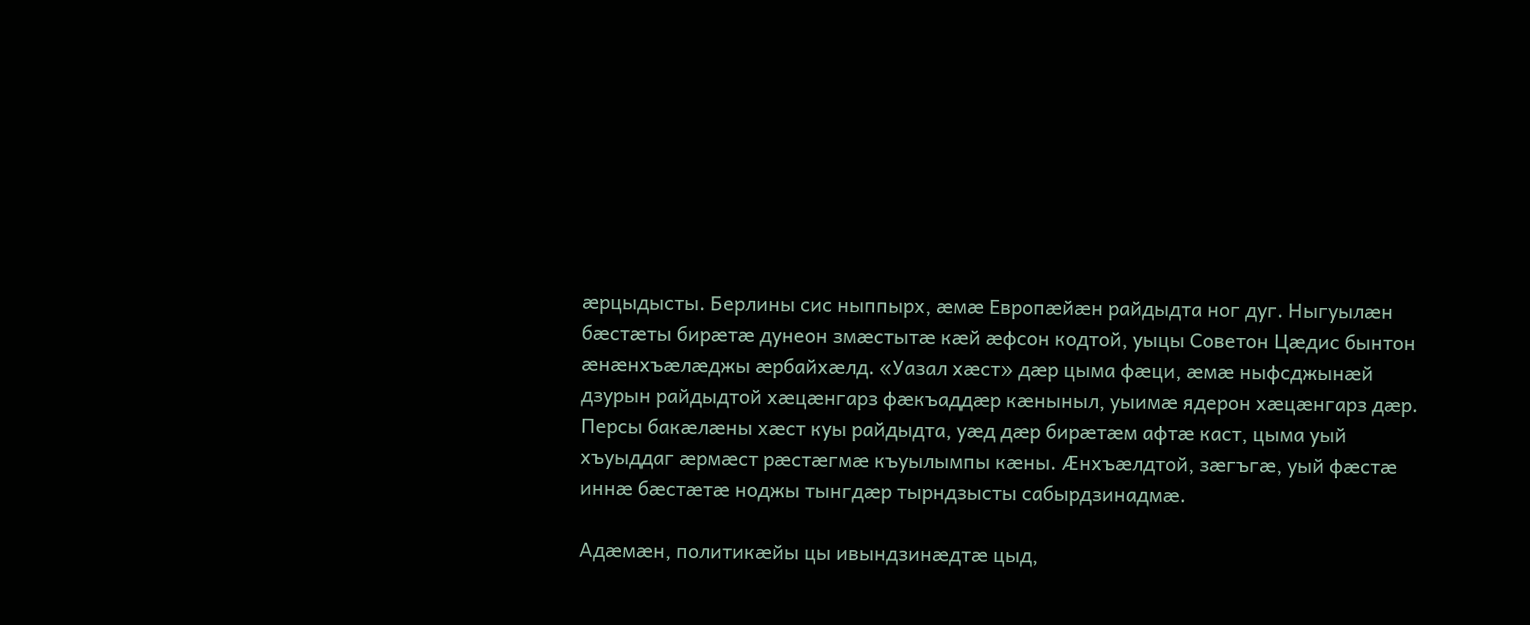ӕрцыдысты. Берлины сис ныппырх, ӕмӕ Европӕйӕн райдыдта ног дуг. Ныгуылӕн бӕстӕты бирӕтӕ дунеон змӕстытӕ кӕй ӕфсон кодтой, уыцы Советон Цӕдис бынтон ӕнӕнхъӕлӕджы ӕрбайхӕлд. «Уазал хӕст» дӕр цыма фӕци, ӕмӕ ныфсджынӕй дзурын райдыдтой хӕцӕнгарз фӕкъаддӕр кӕныныл, уыимӕ ядерон хӕцӕнгарз дӕр. Персы бакӕлӕны хӕст куы райдыдта, уӕд дӕр бирӕтӕм афтӕ каст, цыма уый хъуыддаг ӕрмӕст рӕстӕгмӕ къуылымпы кӕны. Ӕнхъӕлдтой, зӕгъгӕ, уый фӕстӕ иннӕ бӕстӕтӕ ноджы тынгдӕр тырндзысты сабырдзинадмӕ.

Адӕмӕн, политикӕйы цы ивындзинӕдтӕ цыд,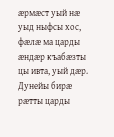ӕрмӕст уый нӕ уыд ныфсы хос, фӕлӕ ма царды ӕндӕр къабӕзты цы ивта, уый дӕр. Дунейы бирӕ рӕтты царды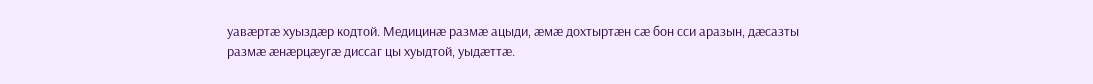уавӕртӕ хуыздӕр кодтой. Медицинӕ размӕ ацыди, ӕмӕ дохтыртӕн сӕ бон сси аразын, дӕсазты размӕ ӕнӕрцӕугӕ диссаг цы хуыдтой, уыдӕттӕ.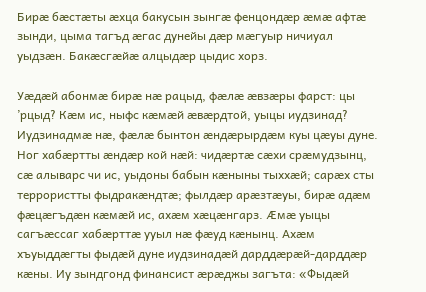Бирӕ бӕстӕты ӕхца бакусын зынгӕ фенцондӕр ӕмӕ афтӕ зынди, цыма тагъд ӕгас дунейы дӕр мӕгуыр ничиуал уыдзӕн. Бакӕсгӕйӕ алцыдӕр цыдис хорз.

Уӕдӕй абонмӕ бирӕ нӕ рацыд, фӕлӕ ӕвзӕры фарст: цы ’рцыд? Кӕм ис, ныфс кӕмӕй ӕвӕрдтой, уыцы иудзинад? Иудзинадмӕ нӕ, фӕлӕ бынтон ӕндӕрырдӕм куы цӕуы дуне. Ног хабӕртты ӕндӕр кой нӕй: чидӕртӕ сӕхи срӕмудзынц, сӕ алыварс чи ис, уыдоны бабын кӕныны тыххӕй; сарӕх сты террористты фыдракӕндтӕ; фылдӕр арӕзтӕуы, бирӕ адӕм фӕцӕгъдӕн кӕмӕй ис, ахӕм хӕцӕнгарз. Ӕмӕ уыцы сагъӕссаг хабӕрттӕ ууыл нӕ фӕуд кӕнынц. Ахӕм хъуыддӕгты фыдӕй дуне иудзинадӕй дарддӕрӕй-дарддӕр кӕны. Иу зындгонд финансист ӕрӕджы загъта: «Фыдӕй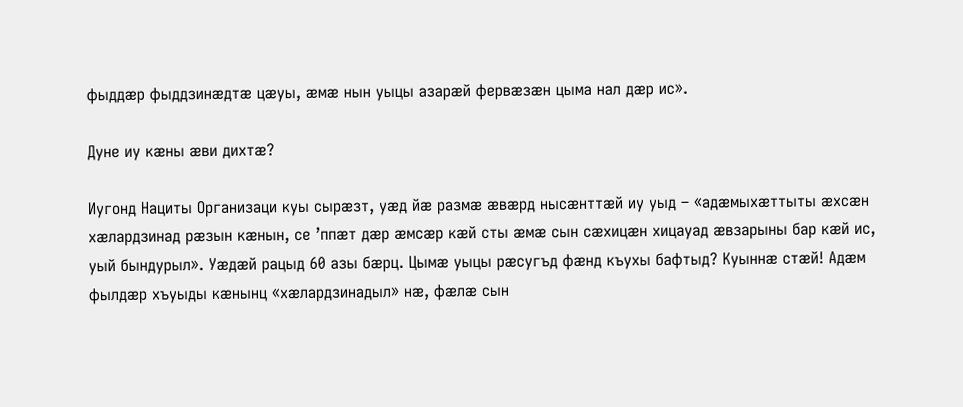фыддӕр фыддзинӕдтӕ цӕуы, ӕмӕ нын уыцы азарӕй фервӕзӕн цыма нал дӕр ис».

Дуне иу кӕны ӕви дихтӕ?

Иугонд Нациты Организаци куы сырӕзт, уӕд йӕ размӕ ӕвӕрд нысӕнттӕй иу уыд – «адӕмыхӕттыты ӕхсӕн хӕлардзинад рӕзын кӕнын, се ’ппӕт дӕр ӕмсӕр кӕй сты ӕмӕ сын сӕхицӕн хицауад ӕвзарыны бар кӕй ис, уый бындурыл». Уӕдӕй рацыд 60 азы бӕрц. Цымӕ уыцы рӕсугъд фӕнд къухы бафтыд? Куыннӕ стӕй! Адӕм фылдӕр хъуыды кӕнынц «хӕлардзинадыл» нӕ, фӕлӕ сын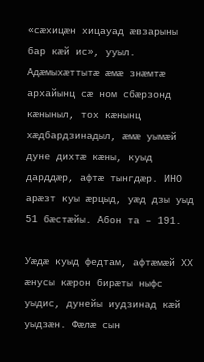«сӕхицӕн хицауад ӕвзарыны бар кӕй ис», ууыл. Адӕмыхӕттытӕ ӕмӕ знӕмтӕ архайынц сӕ ном сбӕрзонд кӕныныл, тох кӕнынц хӕдбардзинадыл, ӕмӕ уымӕй дуне дихтӕ кӕны, куыд дарддӕр, афтӕ тынгдӕр. ИНО арӕзт куы ӕрцыд, уӕд дзы уыд 51 бӕстӕйы. Абон та – 191.

Уӕдӕ куыд федтам, афтӕмӕй XX ӕнусы кӕрон бирӕты ныфс уыдис, дунейы иудзинад кӕй уыдзӕн. Фӕлӕ сын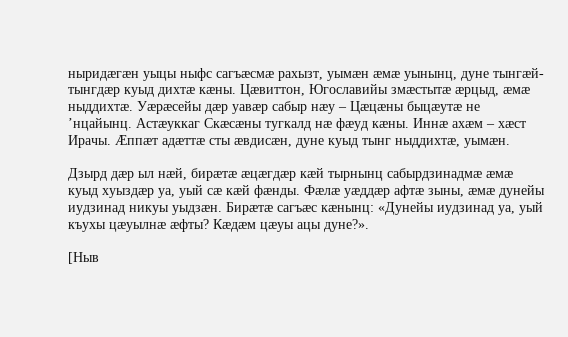ныридӕгӕн уыцы ныфс сагъӕсмӕ рахызт, уымӕн ӕмӕ уынынц, дуне тынгӕй-тынгдӕр куыд дихтӕ кӕны. Цӕвиттон, Югославийы змӕстытӕ ӕрцыд, ӕмӕ ныддихтӕ. Уӕрӕсейы дӕр уавӕр сабыр нӕу – Цӕцӕны быцӕутӕ не ’нцайынц. Астӕуккаг Скӕсӕны тугкалд нӕ фӕуд кӕны. Иннӕ ахӕм – хӕст Ирачы. Ӕппӕт адӕттӕ сты ӕвдисӕн, дуне куыд тынг ныддихтӕ, уымӕн.

Дзырд дӕр ыл нӕй, бирӕтӕ ӕцӕгдӕр кӕй тырнынц сабырдзинадмӕ ӕмӕ куыд хуыздӕр уа, уый сӕ кӕй фӕнды. Фӕлӕ уӕддӕр афтӕ зыны, ӕмӕ дунейы иудзинад никуы уыдзӕн. Бирӕтӕ сагъӕс кӕнынц: «Дунейы иудзинад уа, уый къухы цӕуылнӕ ӕфты? Кӕдӕм цӕуы ацы дуне?».

[Ныв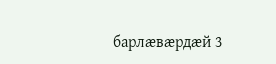барлӕвӕрдӕй 3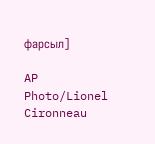фарсыл]

AP Photo/Lionel Cironneau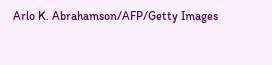Arlo K. Abrahamson/AFP/Getty Images